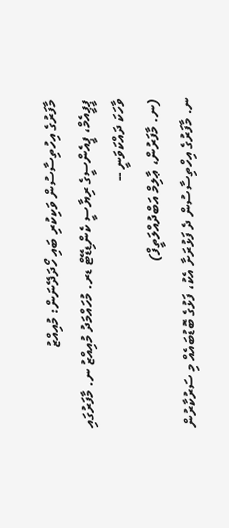މާފަރުގެ އިހުތިސާސުން ވަކިކުރި ބައި ހޯދަދޭނަން: މުއިއްޒު
ޕީޕީއެމް، ޕީއެންސީގެ ރިޔާސީ ކެންޑިޑޭޓް ޑރ. މުހައްމަދު މުއިއްޒު ނ. މާފަރުގައި ވާހަކަ ދައްކަވަނީ --
(ނ. މާފަރުން، ޢާލިމް އަބްދުއްލަތީފް)
ނ. މާފަރުގެ އިހްތިސާސުން ދެ ފަޅުރަށާ އެކު، ފަޅުގެ ބޮޑުބައެއް މި ސަރުކާރުން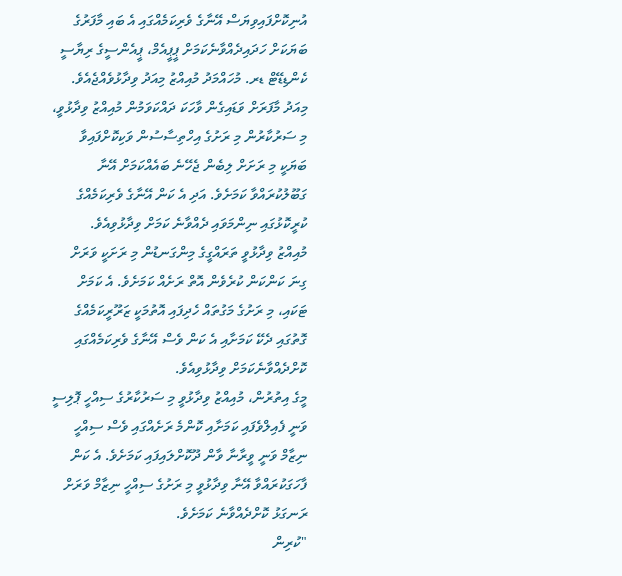އުނިކޮށްފައިވިޔަސް އޭނާގެ ވެރިކަމެއްގައި އެ ބައި މާފަރުގެ ބަޔަކަށް ހަދައިދެއްވާނެކަމަށް ޕީޕީއެމް، ޕީއެންސީގެ ރިޔާސީ ކެންޑިޑޭޓް ޑރ. މުހައްމަދު މުއިއްޒު މިއަދު ވިދާޅުވެއްޖެއެވެ.
މިއަދު މާފަރަށް ވަޑައިގެން ވާހަކަ ދައްކަވަމުން މުއިއްޒު ވިދާޅުވީ، މި ސަރުކާރުން މި ރަށުގެ އިހްތިސާސުން ވަކިކޮށްފައިވާ ބަޔަކީ މި ރަށަށް ލިބެން ޖެހޭނެ ބައެއްކަމަށް އޭނާ ގަބޫލުކުރައްވާ ކަމަށެވެ. އަދި އެ ކަން އޭނާގެ ވެރިކަމެއްގެ ކުރީކޮޅުގައި ނިންމަވައި ދެއްވާނެ ކަމަށް ވިދާޅުވިއެވެ.
މުއިއްޒު ވިދާޅުވީ ތަރައްގީގެ މިންގަނޑުން މި ރަށަކީ ވަރަށް ގިނަ ކަންކަން ކުރެވެން އޮތް ރަށެއް ކަމަށެވެ. އެ ކަމަށް ޓަކައި، މި ރަށުގެ މަގުތައް ހެދިފައި އޮތުމަކީ ޒަރޫރީކަމެއްގެ ގޮތުގައި ދެކޭ ކަމަށާއި އެ ކަން ވެސް އޭނާގެ ވެރިކަމެއްގައި ކޮށްދެއްވާނެކަމަށް ވިދާޅުވިއެވެ.
މީގެ އިތުރުން، މުއިއްޒު ވިދާޅުވީ މި ސަރުކާރުގެ ސިއްހީ ޕޮލިސީ ވަނީ ފެއިލްވެފައި ކަމަށާއި ކޮންމެ ރަށެއްގައި ވެސް ސިއްހީ ނިޒާމް ވަނީ ވީރާނާ ވާން ދޫކޮށްލައިފައި ކަމަށެވެ. އެ ކަން ފާހަގަކުރައްވާ އޭނާ ވިދާޅުވީ މި ރަށުގެ ސިއްހީ ނިޒާމް ވަރަށް ރަނގަޅު ކޮށްދެއްވާނެ ކަމަށެވެ.
"ކުރިން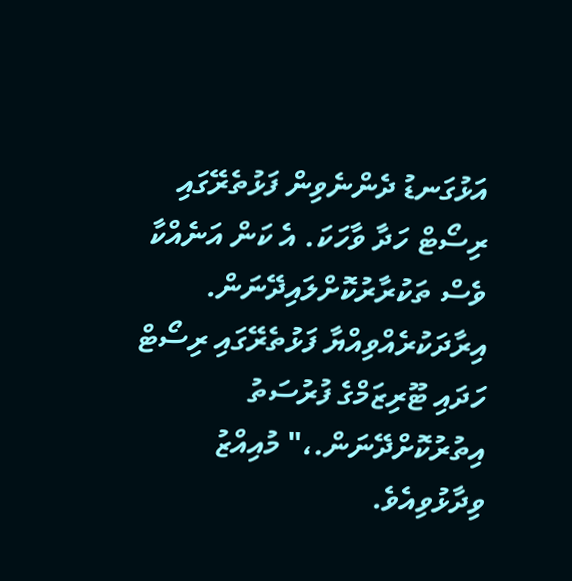އަޅުގަނޑު ދެންނެވިން ފަޅުތެރޭގައި ރިސޯޓް ހަދާ ވާހަކަ. އެ ކަން އަނެއްކާ ވެސް ތަކުރާރުކޮށްލައިދޭނަން. އިރާދަކުރެއްވިއްޔާ ފަޅުތެރޭގައި ރިސޯޓް ހަދައި ޓޫރިޒަމްގެ ފުރުސަތު އިތުރުކޮށްދޭނަން.،" މުއިއްޒު ވިދާޅުވިއެވެ.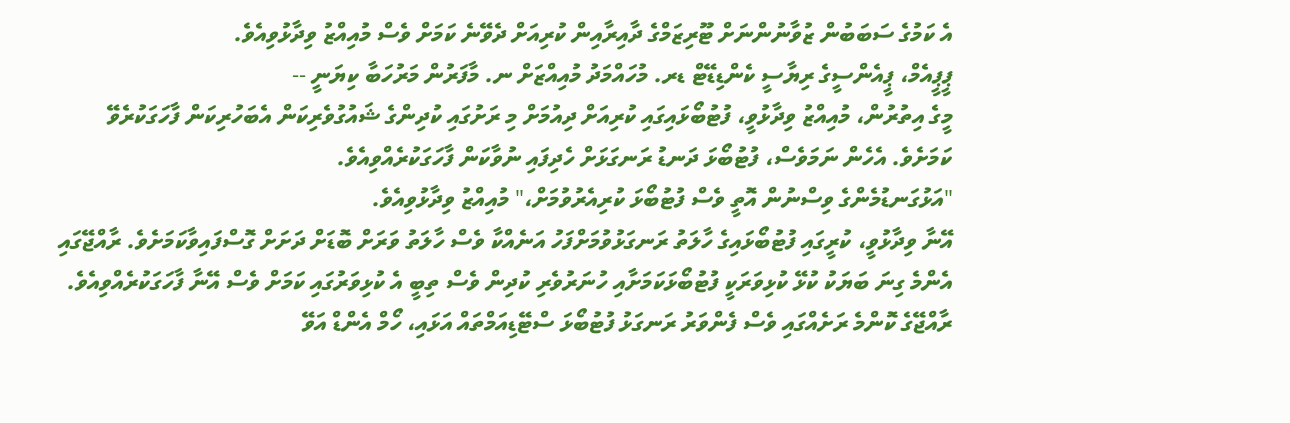އެ ކަމުގެ ސަބަބުން ޒުވާނުންނަށް ޓޫރިޒަމްގެ ދާއިރާއިން ކުރިއަށް ދެވޭނެ ކަމަށް ވެސް މުއިއްޒު ވިދާޅުވިއެވެ.
ޕީޕީއެމް، ޕީއެންސީގެ ރިޔާސީ ކެންޑިޑޭޓް ޑރ. މުހައްމަދު މުއިއްޒަށް ނ. މާފަރުން މަރުހަބާ ކިޔަނީ --
މީގެ އިތުރުން، މުއިއްޒު ވިދާޅުވީ، ފުޓުބޯޅައިގައި ކުރިއަށް ދިއުމަށް މި ރަށުގައި ކުދިންގެ ޝައުގުވެރިކަން އެބަހުރިކަން ފާހަގަކުރެވޭ ކަމަށެވެ. އެހެން ނަމަވެސް، ފުޓުބޯޅަ ދަނޑު ރަނގަޅަށް ހެދިފައި ނުވާކަން ފާހަގަކުރެއްވިއެވެ.
"އަޅުގަނޑުމެންގެ ވިސްނުން އޮތީ ވެސް ފުޓުބޯޅަ ކުރިއެރުވުމަށް،" މުއިއްޒު ވިދާޅުވިއެވެ.
އޭނާ ވިދާޅުވީ، ކުރީގައި ފުޓުބޯޅައިގެ ހާލަތު ރަނގަޅުވުމަށްފަހު އަނެއްކާ ވެސް ހާލަތު ވަރަށް ބޮޑަށް ދަށަށް ގޮސްފައިވާކަމަށެވެ. ރާއްޖޭގައި އެންމެ ގިނަ ބަޔަކު ކުޅޭ ކުޅިވަރަކީ ފުޓުބޯޅަކަމަށާއި ހުނަރުވެރި ކުދިން ވެސް ތިބީ އެ ކުޅިވަރުގައި ކަމަށް ވެސް އޭނާ ފާހަގަކުރެއްވިއެވެ.
ރާއްޖޭގެ ކޮންމެ ރަށެއްގައި ވެސް ފެންވަރު ރަނގަޅު ފުޓުބޯޅަ ސްޓޭޑިއަމްތައް އަޅައި، ހޯމް އެންޑް އަވޭ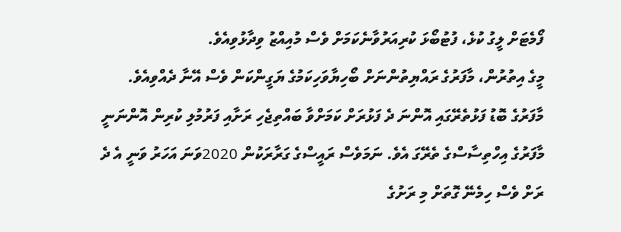ފޯމެޓަށް ލީގު ކުޅެ، ފުޓުބޯޅަ ކުރިއަރުވާނެކަމަށް ވެސް މުއިއްޒު ވިދާޅުވިއެވެ.
މީގެ އިތުރުން، މާފަރުގެ ރައްޔިތުންނަށް ބޯހިޔާވަހިކަމުގެ ޔަގީންކަން ވެސް އޭނާ ދެއްވިއެވެ.
މާފަރުގެ ބޮޑު ފަޅުތެރޭގައި އޮންނަ ދެ ފަޅުރަށް ކަމަށްވާ ބައްތިޖެހި ރަށާއި ފަރުމުލި ކުރިން އޮންނަނީ މާފަރުގެ އިހްތިސާސްގެ ތެރޭގަ އެވެ. ނަމަވެސް ރައީސްގެ ގަރާރަކުން 2020ވަނަ އަހަރު ވަނީ އެ ދެ ރަށް ވެސް ހިމެނޭ ގޮތަށް މި ރަށުގެ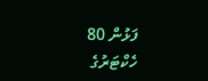ފަޅުން 80 ހެކްޓަރުގެ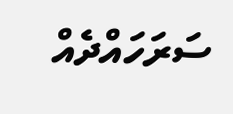ސަރަހައްދެއް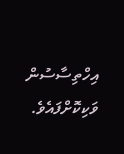އިހްތިސާސުން ވަކިކޮށްފައެވެ.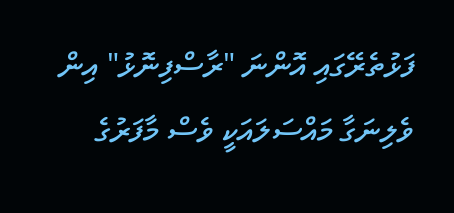ފަޅުތެރޭގައި އޮންނަ "ރާސްފިނޮޅު" އިން ވެލިނަގާ މައްސަލައަކީ ވެސް މާފަރުގެ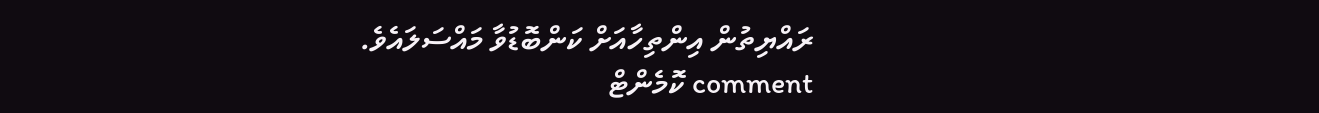ރައްޔިތުން އިންތިހާއަށް ކަންބޮޑުވާ މައްސަލައެވެ.
comment ކޮމެންޓް